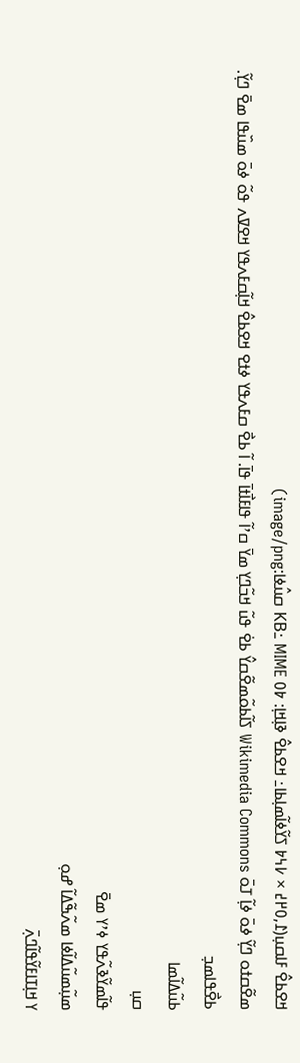ߞߐߕߐ߮ ߓߊߛߎ߲(߁,߀߂߄ × ߇߆߈ ߖߌ߬ߦߊ߬ߘߊ߲ߕߊ߸ ߞߐߕߐ߮ ߢߊ߲ߞߊ߲: ߈߀ KB߸ MIME ߛߎ߮ߦߊ:image/png)
ߘߐ߬ߛߙߋ ߣߌ߲߬ ߦߋ߫ ߦߊ߲߬ ߠߋ߫ Wikimedia Commons ߖߊ߬ߕߋ߬ߘߐ߬ߛߌ߮ ߕߐ߭ ߟߎ߬ ߞߏ߬ߣߌ߲ ߘߌ߫ ߛߴߊ߬ ߟߊߓߊ߯ߙߊ߫ ߟߊ߫. ߊ߬ ߕߐ߯ ߛߓߍߟߌ ߦߙߐ ߞߐߕߐ߮ ߞߊ߲߬ߛߓߍߟߌ ߞߐߜߍ ߟߋ߬ ߦߋ߫ ߘߎ߰ߟߊ ߘߐ߫ ߣߌ߲߬.
ߕߐ߯ߟߊߘߏ߲
ߕߎ߬ߡߊ߬ߘߊ
ߛߎ߲
ߟߊ߬ߘߌ߬ߢߍ߬ߟߌ ߦߴߌ ߘߐ߫
ߘߎ߲߬ߘߎ߬ߡߊ߬ߦߊ ߘߍ߬ߒ߬ߡߊ߬ ߝߋ߲
ߌ ߞߊ߲ߠߊߓߌ߬ߟߊ߬ߣߍ߲߫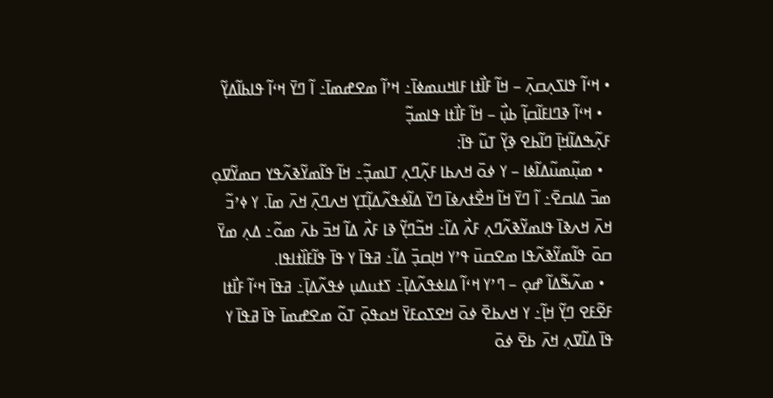• ߞߵߊ߬ ߟߊߖߍ߲ߛߍ߲߫ – ߞߊ߬ ߓߊ߯ߙߊ ߓߊߞߎߘߦߊ߫߸ ߞߴߊ߬ ߘߐߝߘߊ߫߸ ߊ߬ ߣߌ߫ ߞߵߊ߬ ߟߊߕߊ߬ߡߌ߲߬
  • ߞߵߊ߬ ߢߣߊߓߊ߬ߛߊ߲߬ ߕߎ߲߯ – ߞߊ߬ ߓߊ߯ߙߊ ߟߊߘߏ߲߬
ߓߍ߲߬ߒߡߊ߬ߞߊ߲߫ ߣߊ߬ߕߐ ߢߌ߲߬ ߠߎ߬ ߟߊ߫:
  • ߘߎ߲߬ߘߎ߬ߡߊ߬ߦߊ – ߌ ߦߋ߫ ߞߍߕߊ ߓߍ߲߬ߣߍ߲ ߠߊߘߏ߲߬߸ ߞߊ߬ ߟߊ߬ߘߌ߬ߢߍ߬ߟߌ ߛߘߌ߬ߜߋ߲ ߘߏ߫ ߡߊߛߐ߫߸ ߊ߬ ߣߌ߫ ߞߊ߬ ߞߐ߯ߙߍߦߊ߫ ߣߌ߫ ߡߊ߬ߦߟߍ߬ߡߊ߲߬ߠߌ߲ ߞߍߣߍ߲߫ ߞߍ߫ ߘߊ߫. ߌ ߦߴߏ߬ ߞߍ߫ ߞߍߢߊ߫ ߟߊߘߌ߬ߢߍ߬ߣߍ߲ ߓߍ߯ ߡߊ߬߸ ߞߏ߬ߣߌ߲߬ ߢߊ ߓߍ߯ ߡߊ߬ ߞߏ߫ ߕߍ߫ ߘߋ߬߸ ߡߍ߲ ߘߌ߫ ߛߋ߫ ߟߊ߬ߘߌ߬ߢߍ߬ߟߊ ߘߐߛߎ߫ ߟߴߌ ߞߊ߲ߛߏ߲߫ ߡߊ߬߸ ߥߟߊ߫ ߌ ߟߊ߫ ߟߊ߬ߓߊ߰ߙߊߟߊ.
  • ߘߍ߬ߒ߬ߡߊ߬ ߝߋ߲ – ߣߴߌ ߞߵߊ߬ ߡߊߦߟߍ߬ߡߊ߲߫߸ ߖߙߎߡߎ߲ ߦߟߍ߬ߡߊ߲߫߸ ߥߟߊ߫ ߞߵߊ߬ ߓߊ߯ߙߊ ߓߐ߬ߓߐ ߣߌ߲߬ ߞߊ߲߬߸ ߌ ߞߍߕߐ߫ ߦߋ߫ ߞߐߖߋߓߌ߫ ߞߋߟߋ߲߫ ߠߋ߬ ߘߐߝߘߊ߫ ߟߊ߫ ߥߟߊ߫ ߌ ߟߊ߫ ߡߊ߬ߜߍ߲ ߞߍ߫ ߕߐ߫ ߦߋ߫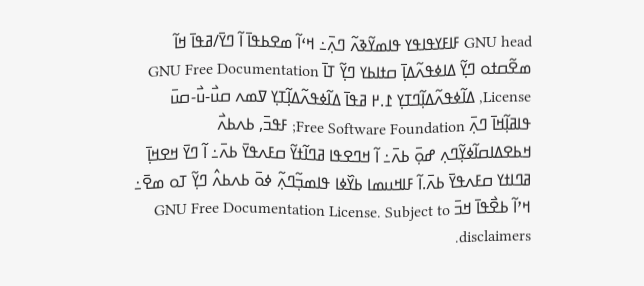GNU head ߓߊߓߌߟߊߟߌ ߟߊߘߌ߬ߢߍ߬ ߣߍ߲߫߸ ߞߵߊ߬ ߘߐߕߟߊ߫ ߊ߬ ߣߌ߫/ߥߟߊ߫ ߞߊ߬ ߘߐ߬ߛߙߋ ߣߌ߲߬ ߡߊߦߟߍ߬ߡߊ߲߫ ߛߙߊߕߌ ߣߌ߲߬ ߠߊ߫ GNU Free Documentation License, ߡߊ߬ߦߟߍ߬ߡߊ߲߬ߣߠߌ߲ ߁.߂ ߥߟߊ߫ ߡߊ߬ߦߟߍ߬ߡߊ߲߬ߠߌ߲ ߜߘߍ ߛߎ߯-ߎ߯-ߛߎ߫ ߟߊߥߊ߲߬ߞߊ߫ ߣߍ߲߫ Free Software Foundation; ߓߟߏ߫, ߕߍߕߍ߯ ߞߕߐߡߊߛߊ߬ߦߌ߲߬ߣߍ߲ ߝߋ߲߫ ߕߍ߫߸ ߊ߬ ߞߣߐߟߊ ߥߣߊ߬ߙߌ߬ ߛߓߍߟߌ߫ ߕߍ߫߸ ߊ߬ ߣߌ߫ ߞߐߞߊ߲߫ ߥߣߊߙߌ ߛߓߍߟߌ߫ ߕߍ߫.ߊ߬ ߓߊߞߎߘߊ ߕߌ߰ߦߊ ߟߊߘߏ߲߬ߣߍ߲߬ ߦߋ߫ ߕߍߕߍ߮ ߣߌ߲߬ ߠߋ ߘߐ߫߸ ߞߴߊ߬ ߕߐ߯ߟߊ߫ ߞߏ߫ GNU Free Documentation License. Subject to disclaimers.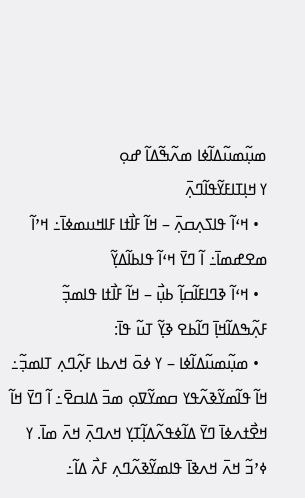ߘߎ߲߬ߘߎ߬ߡߊ߬ߦߊ ߘߍ߬ߒ߬ߡߊ߬ ߝߋ߲
ߌ ߞߊ߲ߠߊߓߌ߬ߟߊ߬ߣߍ߲߫
  • ߞߵߊ߬ ߟߊߖߍ߲ߛߍ߲߫ – ߞߊ߬ ߓߊ߯ߙߊ ߓߊߞߎߘߦߊ߫߸ ߞߴߊ߬ ߘߐߝߘߊ߫߸ ߊ߬ ߣߌ߫ ߞߵߊ߬ ߟߊߕߊ߬ߡߌ߲߬
  • ߞߵߊ߬ ߢߣߊߓߊ߬ߛߊ߲߬ ߕߎ߲߯ – ߞߊ߬ ߓߊ߯ߙߊ ߟߊߘߏ߲߬
ߓߍ߲߬ߒߡߊ߬ߞߊ߲߫ ߣߊ߬ߕߐ ߢߌ߲߬ ߠߎ߬ ߟߊ߫:
  • ߘߎ߲߬ߘߎ߬ߡߊ߬ߦߊ – ߌ ߦߋ߫ ߞߍߕߊ ߓߍ߲߬ߣߍ߲ ߠߊߘߏ߲߬߸ ߞߊ߬ ߟߊ߬ߘߌ߬ߢߍ߬ߟߌ ߛߘߌ߬ߜߋ߲ ߘߏ߫ ߡߊߛߐ߫߸ ߊ߬ ߣߌ߫ ߞߊ߬ ߞߐ߯ߙߍߦߊ߫ ߣߌ߫ ߡߊ߬ߦߟߍ߬ߡߊ߲߬ߠߌ߲ ߞߍߣߍ߲߫ ߞߍ߫ ߘߊ߫. ߌ ߦߴߏ߬ ߞߍ߫ ߞߍߢߊ߫ ߟߊߘߌ߬ߢߍ߬ߣߍ߲ ߓߍ߯ ߡߊ߬߸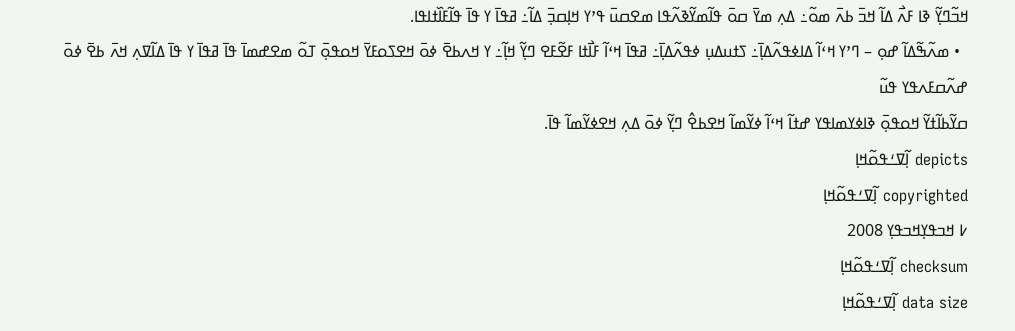ߞߏ߬ߣߌ߲߬ ߢߊ ߓߍ߯ ߡߊ߬ ߞߏ߫ ߕߍ߫ ߘߋ߬߸ ߡߍ߲ ߘߌ߫ ߛߋ߫ ߟߊ߬ߘߌ߬ߢߍ߬ߟߊ ߘߐߛߎ߫ ߟߴߌ ߞߊ߲ߛߏ߲߫ ߡߊ߬߸ ߥߟߊ߫ ߌ ߟߊ߫ ߟߊ߬ߓߊ߰ߙߊߟߊ.
  • ߘߍ߬ߒ߬ߡߊ߬ ߝߋ߲ – ߣߴߌ ߞߵߊ߬ ߡߊߦߟߍ߬ߡߊ߲߫߸ ߖߙߎߡߎ߲ ߦߟߍ߬ߡߊ߲߫߸ ߥߟߊ߫ ߞߵߊ߬ ߓߊ߯ߙߊ ߓߐ߬ߓߐ ߣߌ߲߬ ߞߊ߲߬߸ ߌ ߞߍߕߐ߫ ߦߋ߫ ߞߐߖߋߓߌ߫ ߞߋߟߋ߲߫ ߠߋ߬ ߘߐߝߘߊ߫ ߟߊ߫ ߥߟߊ߫ ߌ ߟߊ߫ ߡߊ߬ߜߍ߲ ߞߍ߫ ߕߐ߫ ߦߋ߫
ߝߍ߬ߛߓߍߟߌ ߟߎ߬
ߛߌ߬ߕߊ߬ߙߌ߬ ߞߋߟߋ߲߫ ߢߊߦߌߘߊߟߌ ߝߙߊ߬ ߞߵߊ߬ ߦߌ߬ߘߊ߬ ߞߐߕߐ߮ ߣߌ߲߬ ߦߋ߫ ߡߍ߲ ߞߐߦߌ߬ߘߊ߬ ߟߊ߫.
depicts ߊ߲߬ߜߑߟߋ߬ߞߊ߲
copyrighted ߊ߲߬ߜߑߟߋ߬ߞߊ߲
߇ ߞߏߟߌ߲ߞߏߟߌ߲ 2008
checksum ߊ߲߬ߜߑߟߋ߬ߞߊ߲
data size ߊ߲߬ߜߑߟߋ߬ߞߊ߲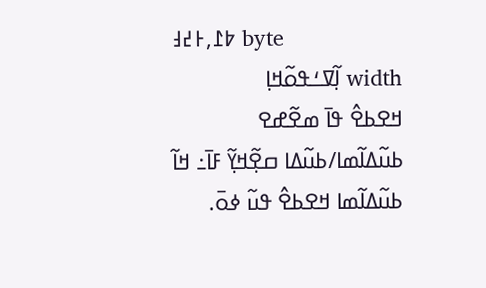߈߁,߅߄߃ byte
width ߊ߲߬ߜߑߟߋ߬ߞߊ߲
ߞߐߕߐ߮ ߟߊ߫ ߘߐ߬ߝߐ
ߕߎ߬ߡߊ߬ߘߊ/ߕߎ߬ߡߊ ߛߐ߲߬ߞߌ߲߬ ߓߊ߫߸ ߞߊ߬ ߕߎ߬ߡߊ߬ߘߊ ߞߐߕߐ߮ ߟߎ߬ ߦߋ߫.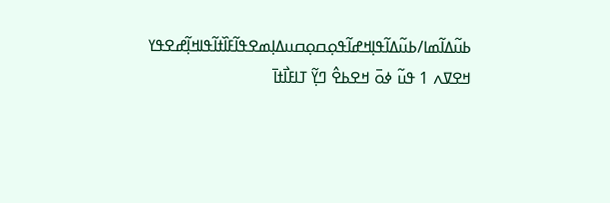ߕߎ߬ߡߊ߬ߘߊ/ߕߎ߬ߡߊ߬ߟߊ߲ߞߝߊ߬ߟߋ߲ߛߋ߲ߛߎߡߊ߲ߘߐߟߊ߬ߓߊ߰ߙߊ߬ߟߊߞߊ߲߬ߝߐߟߌ
ߞߐߜߍ 1 ߟߎ߬ ߦߋ߫ ߞߐߕߐ߮ ߣߌ߲߬ ߠߊߓߊ߯ߙߊ߫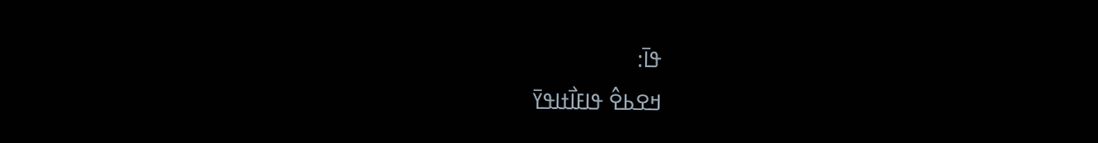ߟߊ߫:
ߞߐߕߐ߮ ߟߊߓߊ߯ߙߊߟߌ߫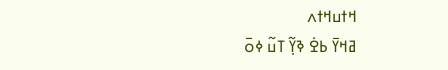ߞߙߎߞߙߍ
ߥߞߌ߫ ߕߐ߭ ߢߌ߲߬ ߠߎ߬ ߦߋ߫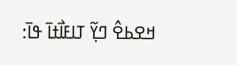ߞߐߕߐ߮ ߣߌ߲߬ ߠߊߓߊ߯ߙߊ߫ ߟߊ߫: